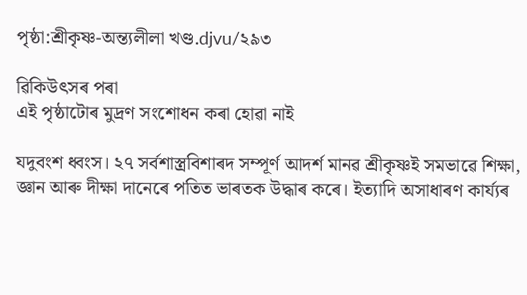পৃষ্ঠা:শ্ৰীকৃষ্ণ-অন্ত্যলীলা খণ্ড.djvu/২৯৩

ৱিকিউৎসৰ পৰা
এই পৃষ্ঠাটোৰ মুদ্ৰণ সংশোধন কৰা হোৱা নাই

যদুবংশ ধ্বংস। ২৭ সৰ্বশাস্ত্ৰবিশাৰদ সম্পূৰ্ণ আদৰ্শ মানৱ শ্ৰীকৃষ্ণই সমভাৱে শিক্ষা, জ্ঞান আৰু দীক্ষা দানেৰে পতিত ভাৰতক উদ্ধাৰ কৰে। ইত্যাদি অসাধাৰণ কাৰ্য্যৰ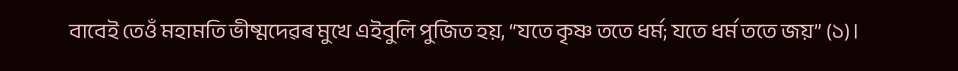বাবেই তেওঁ মহামতি ভীষ্মদেৱৰ মুখে এইবুলি পুজিত হয়, “যতে কৃষ্ণ ততে ধৰ্ম; যতে ধৰ্ম ততে জয়” (১)।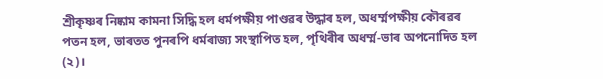শ্ৰীকৃষ্ণৰ নিষ্কাম কামনা সিদ্ধি হল ধৰ্মপক্ষীয় পাণ্ডৱৰ উদ্ধাৰ হল, অধৰ্ম্মপক্ষীয় কৌৰৱৰ পতন হল, ভাৰতত পুনৰপি ধৰ্মৰাজ্য সংস্থাপিত হল, পৃথিৰীৰ অধৰ্ম্ম-ভাৰ অপনোদিত হল (২)।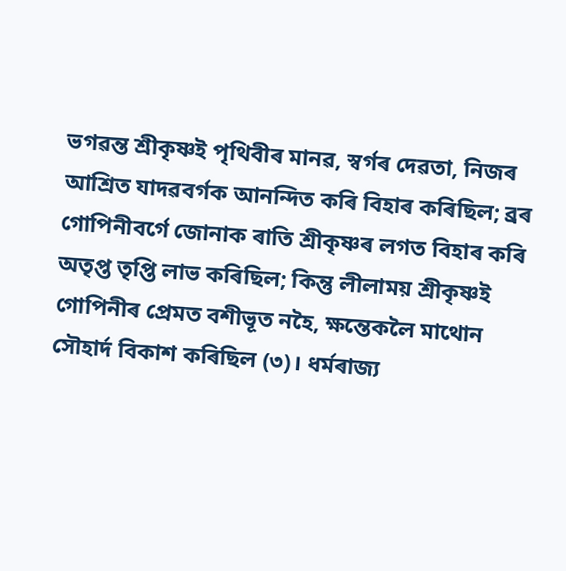ভগৱন্ত শ্ৰীকৃষ্ণই পৃথিবীৰ মানৱ, স্বৰ্গৰ দেৱতা, নিজৰ আশ্ৰিত যাদৱবৰ্গক আনন্দিত কৰি বিহাৰ কৰিছিল; ব্ৰৰ গোপিনীবৰ্গে জোনাক ৰাতি শ্ৰীকৃষ্ণৰ লগত বিহাৰ কৰি অতৃপ্ত তৃপ্তি লাভ কৰিছিল; কিন্তু লীলাময় শ্ৰীকৃষ্ণই গোপিনীৰ প্ৰেমত বশীভূত নহৈ, ক্ষন্তেকলৈ মাথোন সৌহাৰ্দ বিকাশ কৰিছিল (৩)। ধৰ্মৰাজ্য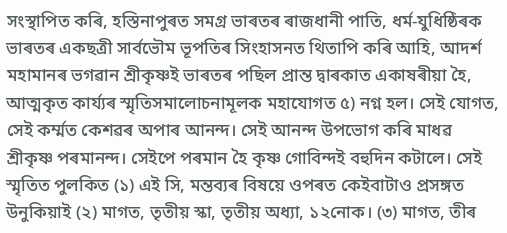সংস্থাপিত কৰি, হস্তিনাপুৰত সমগ্ৰ ভাৰতৰ ৰাজধানী পাতি, ধৰ্ম-যুধিষ্ঠিৰক ভাৰতৰ একছত্ৰী সাৰ্বভৌম ভূপতিৰ সিংহাসনত থিতাপি কৰি আহি, আদৰ্শ মহামানৰ ভগৱান শ্ৰীকৃষ্ণই ভাৰতৰ পছিল প্ৰান্ত দ্বাৰকাত একাষৰীয়া হৈ, আত্মকৃত কাৰ্য্যৰ স্মৃতিসমালোচনামূলক মহাযোগত ৫) নগ্ন হল। সেই যোগত, সেই কৰ্ম্মত কেশৱৰ অপাৰ আনন্দ। সেই আনন্দ উপভোগ কৰি মাধৱ শ্ৰীকৃষ্ণ পৰমানন্দ। সেইপে পৰমান হৈ কৃষ্ণ গোবিন্দই বহুদিন কটালে। সেই স্মৃতিত পুলকিত (১) এই সি, মন্তব্যৰ বিষয়ে ওপৰত কেইবাটাও প্ৰসঙ্গত উনুকিয়াই (২) মাগত, তৃতীয় স্কা, তৃতীয় অধ্যা, ১২নোক। (৩) মাগত, তীৰ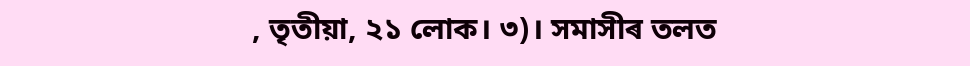, তৃতীয়া, ২১ লোক। ৩)। সমাসীৰ তলত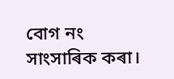বোগ নং সাংসাৰিক কৰা।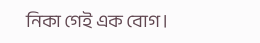নিকা গেই এক বোগ।